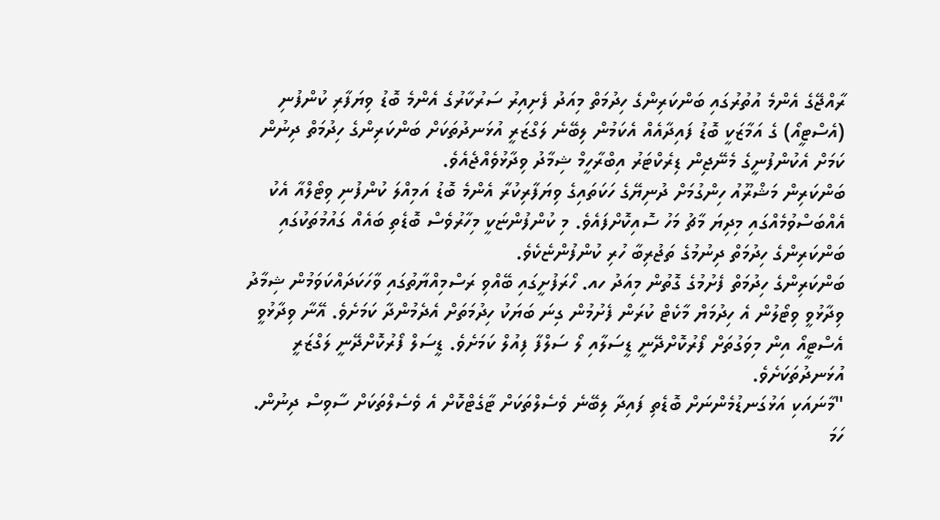ރާއްޖޭގެ އެންމެ އުތުރުގައި ބަންކަރިންގެ ހިދުމަތް މިއަދު ފެށިއިރު ސަރުކާރުގެ އެންމެ ބޮޑު ވިޔަފާރި ކުންފުނި (އެސްޓީއޯ) ގެ އަމާޒަކީ ބޮޑު ފައިދާއެއް އެކަމުން ލިބޭނެ ލަގްޒަރީ އުޅަނދުތަކަށް ބަންކަރިންގެ ހިދުމަތް ދިނުން ކަމަށް އެކުންފުނީގެ މެނޭޖިން ޑިރެކްޓަރު އިބްރާހީމް ޝިމާދު ވިދާޅުވެއްޖެއެވެ.
ބަންކަރިން މަޝްރޫއު ހިންގުމަށް ދުނިޔޭގެ ހަކަތައިގެ ވިޔަފާރިކުރާ އެންމެ ބޮޑު އަމިއްލަ ކުންފުނި ވިޓޯލްއާ އެކު އެއްބަސްވުމެއްގައި މިދިޔަ މާޗު މަހު ސޮއިކޮށްފައެވެ. މި ކުންފުންޏަކީ މިހާރުވެސް ބޮޑެތި ބައެއް ގައުމުތަކުގައި ބަންކަރިންގެ ހިދުމަތް ދިނުމުގެ ތަޖުރިބާ ހުރި ކުންފުންޏެކެވެ.
ބަންކަރިންގެ ހިދުމަތް ފެށުމުގެ ގޮތުން މިއަދު ހއ. ހޯރަފުށީގައި ބޭއްވި ރަސްމިއްޔާތުގައި ވާހަކަދައްކަވަމުން ޝިމާދު ވިދާޅުވީ ވިޓޯލުން އެ ހިދުމަޔް މާކެޓް ކުރަން ފެށުމުން ގިނަ ބަޔަކު ހިދުމަތަށް އެދެމުންދާ ކަމަށެވެ. އޭނާ ވިދާޅުވީ އެސްޓީއޯ އިން މިވަގުތަށް ފޯރުކޮށްދޭނީ ޑީސަލާއި ލޯ ސަލްފާ ފިއުލް ކަމަށެވެ. ޑީސަލް ފޯރުކޮށްދޭނީ ލަގްޒަރީ އުޅަނދުތަކަށެވެ.
"މާނައަކި އަޅުގަނޑުމެންނަށް ބޮޑެތި ފައިދާ ލިބޭނެ ވެސެލްތަކަށް ޓާގެޓްކޮށް އެ ވެސެލްތަކަށް ސާވިސް ދިނުން. ހަމަ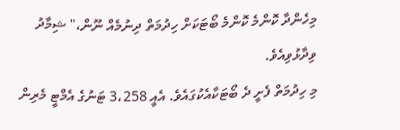މިހެންދާ ކޮންމެ ކޮންމެ ބޯޓަކަށް ހިދުމަތް ދިނުމެއް ނޫން،" ޝިމާދު ވިދާޅުވިއެވެ.
މި ހިދުމަތް ފެށީ ދެ ބޯޓަކާއެކުގައެވެ. އެއީ 3،258 ޓަނުގެ އެމްޓީ މެރިން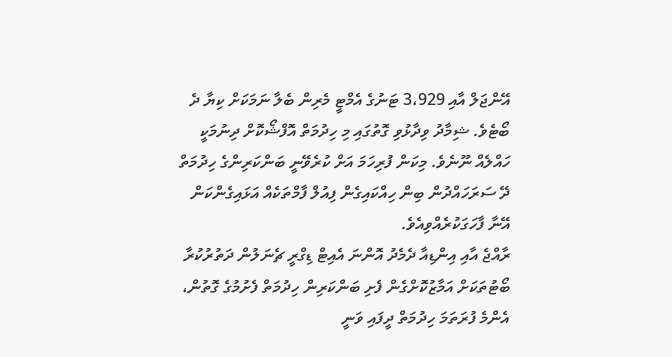އޭންޖަލް އާއި 3،929 ޓަނުގެ އެމްޓީ މެރިން ބެލާ ނަމަކަށް ކިޔާ ދެ ބޯޓެވެ. ޝިމާދު ވިދާޅުވި ގޮތުގައި މި ހިދުމަތް އޮފްޝޯކޮށް ދިނުމަކީ ހައްލެއް ނޫނެވެ. މިކަން ފުރިހަމަ އަށް ކުރެވޭނީ ބަންކަރިންގެ ހިދުމަތް ދޭ ސަރަހައްދުން ބިން ހިއްކައިގެން ފިއުލް ފާމްތަކެއް އަޅައިގެންކަން އޭނާ ފާހަގަކުރެއްވިއެވެ.
ރާއްޖެ އާއި އިންޑިއާ ދެމެދު އޮންނަ އެއިޓް ޑިގްރީ ޗެނަލުން ދަތުރުކުރާ ބޯޓުތަކަށް އަމާޒުކޮށްގެން ފެށި ބަންކަރިން ހިދުމަތް ފެށުމުގެ ގޮތުން، އެންމެ ފުރަތަމަ ހިދުމަތް ދީފައި ވަނީ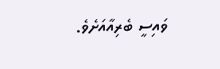ވައިސީ ބެރިއާއަށެވެ.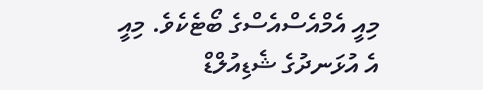މިއީ އެމްއެސްއެސްގެ ބޯޓެކެވެ. މިއީ އެ އުޅަނދުގެ ޝެޑިއުލްޑް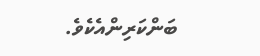ބަންކަރިންއެކެވެ.